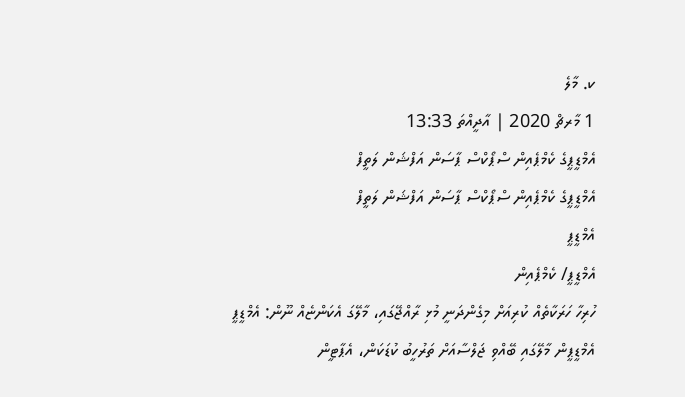ކ. މާލެ
1 މާރޗް 2020 | އާދީއްތަ 13:33
އެމްޑީޕީގެ ކެމްޕެއިން ސްޕޯކްސް ޕާސަން އަފްޝަން ލަތީފް
އެމްޑީޕީގެ ކެމްޕެއިން ސްޕޯކްސް ޕާސަން އަފްޝަން ލަތީފް
އެމްޑީޕީ
އެމްޑީޕީ/ ކެމްޕެއިން
ހުރިހާ ހަރަކާތެއް ކުރިއަށް މިގެންދަނީ މުޅި ރާއްޖޭގައި، މާލޭގަ އެކަންޏެއް ނޫން: އެމްޑީޕީ
އެމްޑީޕީން މާލޭގައި ބޭއްވި ޖަލްސާއަށް ތަރުހީބު ކުޑަކަން، އެޕާޓީން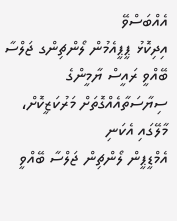އެއްބަސްވޭ
އިދިކޮޅު ޕީޕީއެމުން ލޯންޗިންގ ޖަލްސާ ބޭއްވީ ރައީސް ޔާމީންގެ ސިޔާސަތާއެއްގޮތަށް މަރުކަޒީކޮށް، މާލޭގައި އެކަނި
އެމްޑީޕީން ލޯންޗިން ޖަލްސާ ބޭއްވީ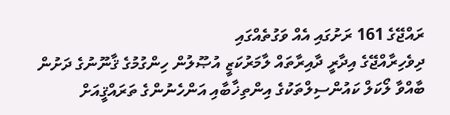ރައްޖޭގެ 161 ރަށުގައި އެއް ވަގުތެއްގައި
ދިވެހިރާއްޖޭގެ އިދާރީ ދާއިރާތައް ލާމަރުކަޒީ އުޞޫލުން ހިންގުމުގެ ޤާނޫނުގެ ދަށުން ބާއްވާ ލޯކަލް ކައުންސިލްތަކުގެ އިންތިޚާބާއި އަންހެނުންގެ ތަރައްޤީއަށް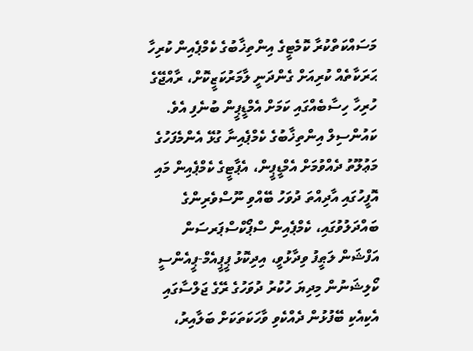މަސައްކަތްކުރާ ކޮމެޓީގެ އިންތިޚާބުގެ ކެމްޕެއިން ކުރިހާ ޙަރަކާތެއް ކުރިއަށް ގެންދަނީ ލާމަރުކަޒީކޮށް، ރާއްޖޭގެ ހުރިހާ ހިސާބެއްގައި ކަމަށް އެމްޑީޕީން ބުނެފި އެވެ.
ކައުންސިލް އިންތިޚާބުގެ ކެމްޕެއިނާ ގުޅޭ އެންމެފަހުގެ މަޢުލޫތު ދެއްވުމަށް އެމްޑީޕީން، އެޕާޓީގެ ކެމްޕެއިން މައި އޮފީހުގައި އާދިއްތަ ދުވަހު ބޭއްވި ނޫސްވެރިންގެ ބައްދަލުވުގައި، ކެމްޕެއިން ސްޕޯކްސްޕަރސަން އަފްޝަން ލަޠީފު ވިދާޅުވީ، އިދިކޮޅު ޕީޕީއެމް-ޕީއެންސީ ކޯލިޝަނުން މިދިޔަ ހުކުރު ދުވަހުގެ ރޭގެ ޖަލްސާގައި އެކިއެކި ބޭފުޅުން ދެއްކެވި ވާހަކަތަކަށް ބަލާއިރު،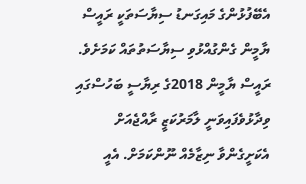އެބޭފުޅުންގެ މައިގަނޑު ސިޔާސަތަކީ ރައީސް ޔާމީން ގެންގުއްޅުވި ސިޔާސަތުތައް ކަމަށެވެ.
ރައީސް ޔާމީން 2018ގެ ރިޔާސީ ބަހުސްގައި ވިދާޅުވެފައިވަނީ ލާމަރުކަޒީ ރާއްޖެއަށް އެކަށީގެންވާ ނިޒާމެއް ނޫންކަމަށް. އެއީ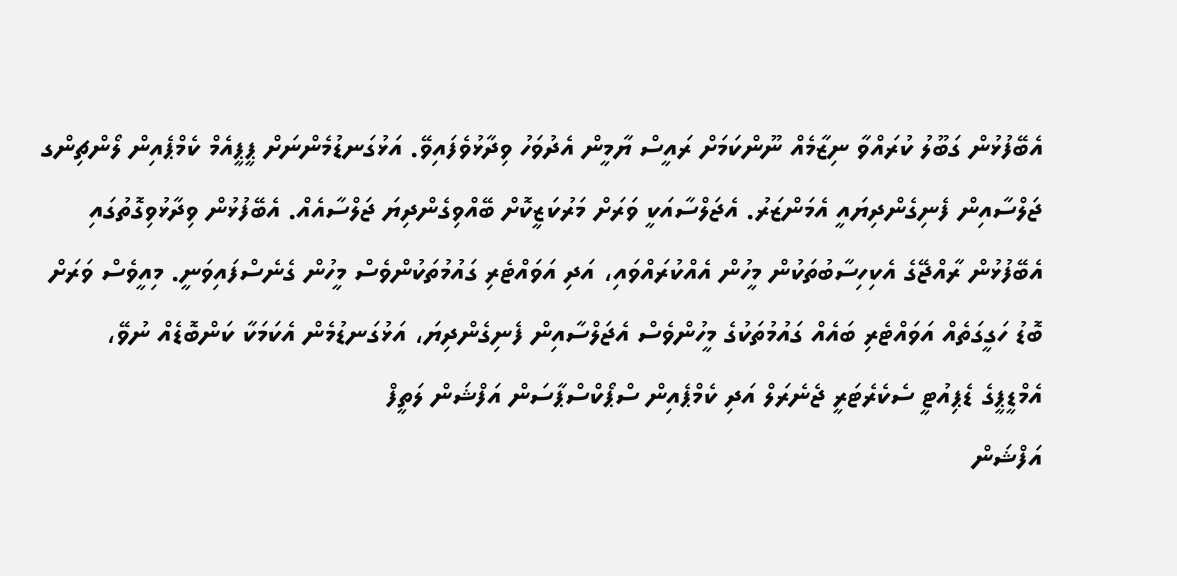އެބޭފުޅުން ގަބޫލު ކުރައްވާ ނިޒާމެއް ނޫންކަމަށް ރައީސް ޔާމީން އެދުވަހު ވިދާޅުވެފައިވޭ. އަޅުގަނޑުމެންނަށް ޕީޕީއެމް ކެމްޕެއިން ލޯންޗިންގ ޖަލްސާއިން ފެނިގެންދިޔައީ އެމަންޒަރު. އެޖަލްސާއަކީ ވަރަށް މަރުކަޒީކޮށް ބޭއްވިގެންދިޔަ ޖަލްސާއެއް. އެބޭފުޅުން ވިދާޅުވިގޮތުގައި އެބޭފުޅުން ރާއްޖޭގެ އެކިހިސާބުތަކުން މީހުން އެއްކުރައްވައި، އަދި އަވައްޓެރި ގައުމުތަކުންވެސް މީހުން ގެނެސްފައިވަނީ. މިއީވެސް ވަރަށް ބޮޑު ހަގީގަތެއް އަވައްޓެރި ބައެއް ގައުމުތަކުގެ މީހުންވެސް އެޖަލްސާއިން ފެނިގެންދިޔަ، އަޅުގަނޑުމެން އެކަމަކާ ކަންބޮޑެއް ނުވޭ،
އެމްޑީޕީގެ ޑެޕިއުޓީ ސެކެރެޓަރީ ޖެނެރަލް އަދި ކެމްޕެއިން ސްޕޯކްސްޕާސަން އަފްޝަން ލަތީފް
އަފްޝަން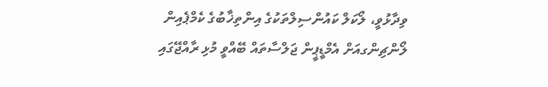ވިދާޅުވީ، ލޯކަލް ކައުންސިލްތަކުގެ އިންތިޚާބުގެ ކެމްޕެއިން ލޯންޗިންގއަށް އެމްޑީޕީން ޖަލްސާތައް ބޭއްވީ މުޅި ރާއްޖޭގައި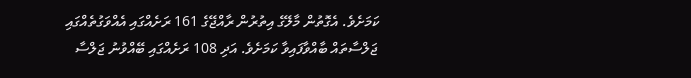ކަމަށެވެ. އެގޮތުން މާލޭގެ އިތުރުން ރާއްޖޭގެ 161 ރަށެއްގައި އެއްވަގުތެއްގައި ޖަލްސާތައް ބާއްވާފައިވާ ކަމަށެވެ. އަދި 108 ރަށެއްގައި ބޭއްވުނު ޖަލްސާ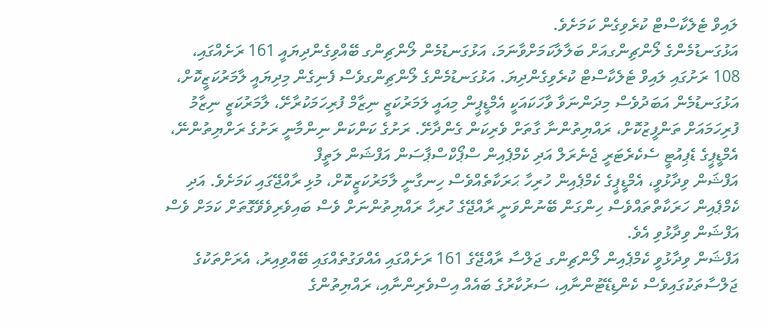ލައިވް ޓެލެކާސްޓް ކުރެވިގެން ކަމަށެވެ.
އަޅުގަނޑުމެންގެ ލޯންޗިންގއަށް ބަލާލާކަމަށްވާނަމަ، އަޅުގަނޑުމެން ލޯންޗިންގ ބޭއްވިގެންދިޔައީ 161 ރަށެއްގައި، 108 ރަށުގައި ލައިވް ޓެލެކާސްޓް ކުރެވިގެންދިޔަ. އަޅުގަނޑުމެންގެ ލޯންޗިންގވެސް ފެނިގެން މިދިޔައީ ލާމަރުކަޒީކޮށް، އަޅުގަނޑުމެން އަބަދުވެސް މިދަންނަވާ ވާހަކައަކީ އެމްޑީޕީން މިއައީ ލަމަރުކަޒީ ނިޒާމް ފުރިހަމަކުރާށޭ، ލާމަރުކަޒީ ނިޒާމު ފުރިހަމައަށް ތަންފީޒުކޮށް، ރައްޔިތުންނާ ގާތަށް ވެރިކަން ގެންދާށޭ. ރަށުގެ ކަންކަން ނިންމާނީ ރަށުގެ ރަށްޔިތުންނޭ،
އެމްޑީޕީގެ ޑެޕިއުޓީ ސެކެރެޓަރީ ޖެނެރަލް އަދި ކެމްޕެއިން ސްޕޯކްސްޕާސަން އަފްޝަން ލަތީފް
އަފްޝަން ވިދާޅުވީ، އެމްޑީޕީގެ ކެމްޕެއިން ހުރިހާ ޙަރަކާތެއްވެސް ހިނގާނީ ލާމަރުކަޒީކޮށް، މުޅި ރާއްޖޭގައި ކަމަށެވެ. އަދި ކެމްޕެއިން ހަރަކާތްތައްވެސް ހިންގަން ބޭނުންވަނީ ރާއްޖޭގެ ހުރިހާ ރައްޔިތުންނަށް ވެސް ބައިވެރިވެވޭގޮތަށް ކަމަށް ވެސް އަފްޝަން ވިދާޅުވި އެވެ.
އަފްޝަން ވިދާޅުވީ ކެމްޕެއިން ލޯންޗިންގ ޖަލްސާ ރާއްޖޭގެ 161 ރަށެއްގައި އެއްވަގުތެއްގައި ބޭއްވިއިރު، އެރަށްތަކުގެ ޖަލްސާތަކުގައިވެސް ކެންޑިޑޭޓުންނާއި، ސަރުކާރުގެ ބައެއް އިސްވެރިންނާއި، ރައްޔިތުންގެ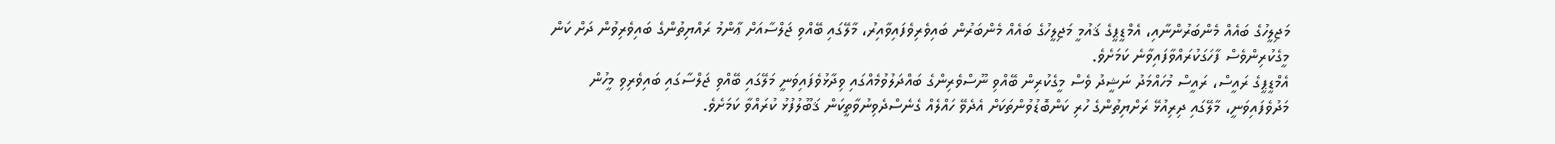މަޖިލީހުގެ ބައެއް މެންބަރުންނާއި، އެމްޑީޕީގެ ޤައުމީ މަޖިލީހުގެ ބައެއް މެންބަރުން ބައިވެރިވެފައިވާއިރު، މާލޭގައި ބޭއްވި ޖަލްސާއަށް ޢާންމު ރައްޔިތުންގެ ބައިވެރިވުން ދަށް ކަން މީގެކުރިންވެސް ފާހަގަކުރައްވާފައިވާނެ ކަމަށެވެ.
އެމްޑީޕީގެ ރައީސް، ރައީސް މުހައްމަދު ނަޝީދު ވެސް މީގެކުރިން ބޭއްވި ނޫސްވެރިންގެ ބައްދަލުވުމެއްގައި ވިދާޅުވެފައިވަނީ މަލޭގައި ބޭއްވި ޖަލްސާގައި ބައިވެރިވި މީހުން މަދުވެފައިވަނީ، މާލޭގައި ދިރިއުޅޭ ރަށްޔިތުންގެ ހުރި ކަންބޮޑުވުންތަކަށް އެދެވޭ ހައްލެއް ގެނެސްދެވިނުވާތީކަން ޤަބޫލުފުޅު ކުރައްވާ ކަމަށެވެ.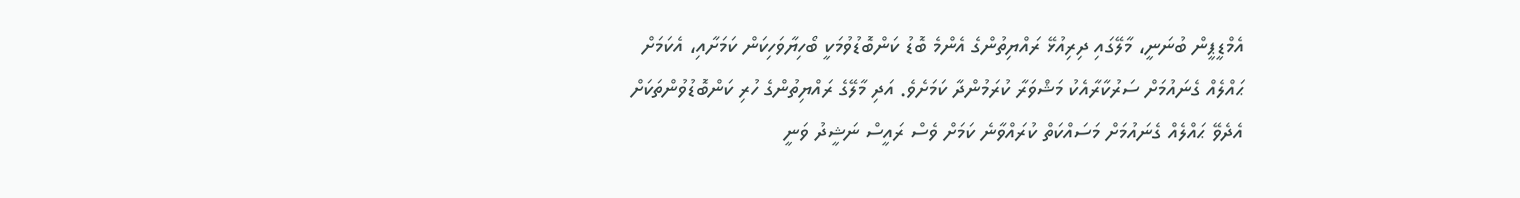އެމްޑީޕީން ބުނަނީ، މާލޭގައި ދިރިއުޅޭ ރައްޔިތުންގެ އެންމެ ބޮޑު ކަންބޮޑުވުމަކީ ބޯހިޔާވަހިކަން ކަމަށާއި، އެކަމަށް ޙައްލެއް ގެނައުމަށް ސަރުކާރާއެކު މަޝްވަރާ ކުރަމުންދާ ކަމަށެވެ. އަދި މާލޭގެ ރައްޔިތުންގެ ހުރި ކަންބޮޑުވުންތަކަށް އެދެވޭ ޙައްލެއް ގެނައުމަށް މަސައްކަތް ކުރައްވާނެ ކަމަށް ވެސް ރައީސް ނަޝީދު ވަނީ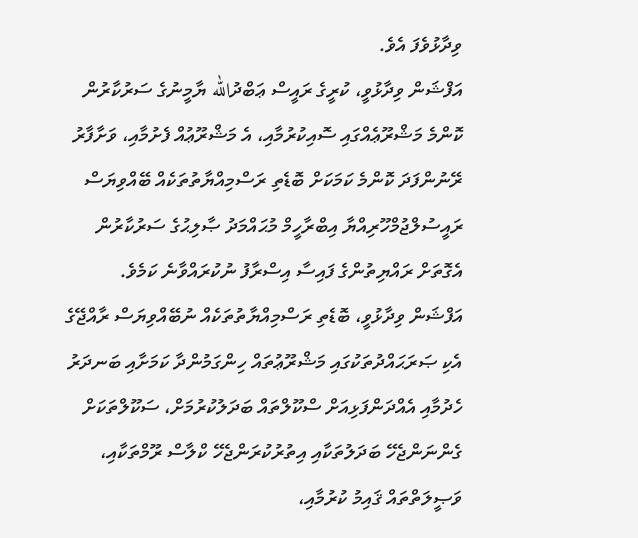ވިދާޅުވެފަ އެވެ.
އަފްޝަން ވިދާޅުވީ، ކުރީގެ ރައީސް ޢަބްދުالله ޔާމީނުގެ ސަރުކާރުން ކޮންމެ މަޝްރޫޢެއްގައި ސޮއިކުރުމާއި، އެ މަޝްރޫޢުއް ފެށުމާއި، ވަށާފާރު ރޭނުންފަދަ ކޮންމެ ކަމަކަށް ބޮޑެތި ރަސްމިއްޔާތުތަކެއް ބޭއްވިޔަސް ރައީސުލްޖުމްހޫރިއްޔާ އިބްރާހީމް މުޙައްމަދު ޞާލިޙުގެ ސަރުކާރުން އެގޮތަށް ރައްޔިތުންގެ ފައިސާ އިސްރާފު ނުކުރައްވާނެ ކަމެވެ.
އަފްޝަން ވިދާޅުވީ، ބޮޑެތި ރަސްމިއްޔާތުތަކެއް ނުބޭއްވިޔަސް ރާއްޖޭގެ އެކި ޞަރަޙައްދުތަކުގައި މަޝްރޫޢުތައް ހިންގަމުންދާ ކަމަށާއި ބަނދަރު ހެދުމާއި އެއްދަންފަޅިއަށް ސްކޫލްތައް ބަދަލުކުރުމަށް، ސަކޫލްތަކަށް ގެންނަންޖެހޭ ބަދަލުތަކާއި އިތުރުކުރަންޖެހޭ ކްލާސް ރޫމްތަކާއި، ވަޞީލަތްތައް ޤައިމު ކުރުމާއި،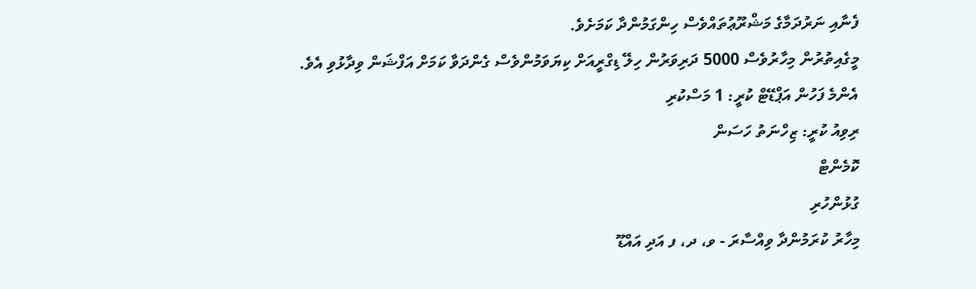ފެނާއި ނަރުދަމާގެ މަޝްރޫޢުތައްވެސް ހިންގަމުންދާ ކަމަށެވެ.
މީގެއިތުރުން މިހާރުވެސް 5000 ދަރިވަރުން ހިލޭ ޑިގްރީއަށް ކިޔަވަމުންވެސް ގެންދަވާ ކަމަށް އަފްޝަން ވިދާޅުވި އެވެ.
އެންމެ ފަހުން އަޕްޑޭޓް ކުރީ: 1 މަސްކުރި
ރިވިއު ކުރީ: ޒިހްނަތު ހަސަން
ކޮމެންޓް
ގުޅުންހުރި
މިހާރު ކުރަމުންދާ ވިއްސާރަ - ވ، ދ، ފ އަދި އައްޑޫ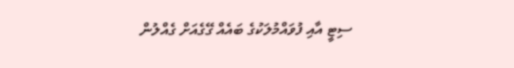ސިޓީ އާއި ފުވައްމުލަކުގެ ބައެއް ގޭގެއަށް ގެއްލުން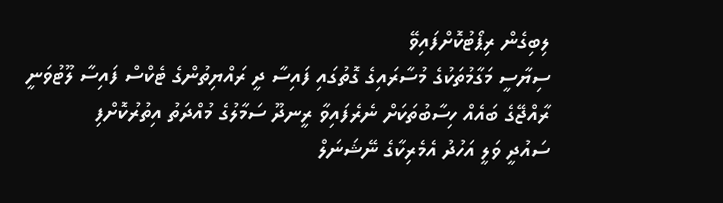ލިބިގެން ރިޕޯޓުކޮށްފައިވޭ
ސިޔާސީ މަގާމުތަކުގެ މުސާރައިގެ ގޮތުގައި ފައިސާ ދީ ރައްޔިތުންގެ ޓެކްސް ފައިސާ ލޫޓުވަނީ
ރާއްޖޭގެ ބައެއް ހިސާބުތަކަށް ނެރެފައިވާ ރީނދޫ ސަމާލުގެ މުއްދަތު އިތުރުކޮށްފި
ސައުދީ ވަލީ އަހުދު އެމެރިކާގެ ނޭޝަނަލް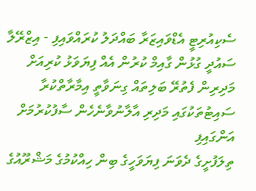ސެކިއުރިޓީ އެޑްވައިޒަރާ ބައްދަލު ކުރައްވައިފި - އިޒްރޭލާ ސައުދީ ގުޅުން ގާއިމް ކުރުން އެއް ފިޔަވަޅު ކުރިއަށް
މަދިރިން ފެތުރޭ ބަލިތައް ގިނަވާތީ އިމާރާތްކުރާ ސައިޓުތަކުގައި މަދިރި އާލާނުވާނެހެން ސާފުކުރުމަށް އަންގައިފި
ތިލަފުށީގެ ދެވަނަ ފިޔަވަހީގެ ބިން ހިއްކުމުގެ މަޝްރޫއުގެ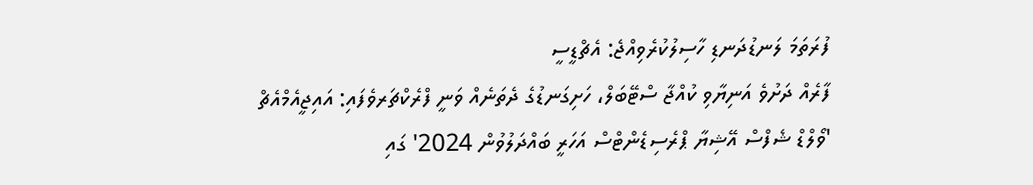ފުރަތަމަ ލަނޑުދަނޑި ހާސިލުކުރެވިއްޖެ: އެޗްޑީސީ
ފާރެއް ދަށުވެ އަނިޔާވި ކުއްޖާ ސްޓޭބަލް، ހަށިގަނޑުގެ ދެތަނެއް ވަނީ ފްރެކްޗަރވެފައި: އައިޖީއެމްއެޗް
'ވޯލްޑް ޝެފްސް އޭޝިޔާ ޕްރެސިޑެންޓްސް އަހަރީ ބައްދަލުވުން 2024' ގައި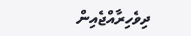ދިވެހިރާއްޖެއިން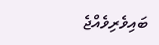ބައިވެރިވެއްޖެ